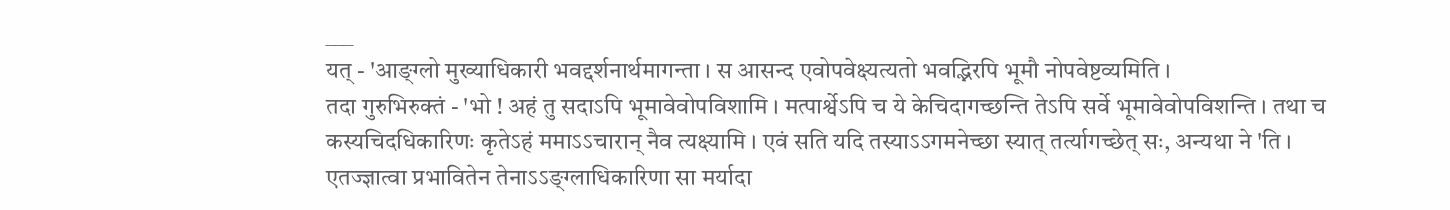___
यत् - 'आङ्ग्लो मुख्याधिकारी भवद्दर्शनार्थमागन्ता । स आसन्द एवोपवेक्ष्यत्यतो भवद्भिरपि भूमौ नोपवेष्टव्यमिति ।
तदा गुरुभिरुक्तं - 'भो ! अहं तु सदाऽपि भूमावेवोपविशामि । मत्पार्श्वेऽपि च ये केचिदागच्छन्ति तेऽपि सर्वे भूमावेवोपविशन्ति । तथा च कस्यचिदधिकारिणः कृतेऽहं ममाऽऽचारान् नैव त्यक्ष्यामि । एवं सति यदि तस्याऽऽगमनेच्छा स्यात् तर्त्यागच्छेत् सः, अन्यथा ने 'ति । एतज्ज्ञात्वा प्रभावितेन तेनाऽऽङ्ग्लाधिकारिणा सा मर्यादा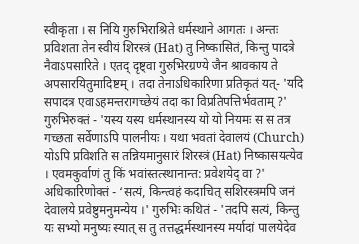स्वीकृता । स नियि गुरुभिराश्रिते धर्मस्थाने आगतः । अन्तः प्रविशता तेन स्वीयं शिरस्त्रं (Hat) तु निष्कासितं, किन्तु पादत्रे नैवाऽपसारिते । एतद् दृष्ट्वा गुरुभिरग्रण्ये जैन श्रावकाय ते अपसारयितुमादिष्टम् । तदा तेनाऽधिकारिणा प्रतिकृतं यत्- 'यदि सपादत्र एवाऽहमन्तरागच्छेयं तदा का विप्रतिपत्तिर्भवताम् ?'
गुरुभिरुक्तं - 'यस्य यस्य धर्मस्थानस्य यो यो नियमः स स तत्र गच्छता सर्वेणाऽपि पालनीयः । यथा भवतां देवालयं (Church) योऽपि प्रविशति स तन्नियमानुसारं शिरस्त्रं (Hat) निष्कासयत्येव । एवमकुर्वाणं तु किं भवांस्तत्स्थानान्त: प्रवेशयेद् वा ?'
अधिकारिणोक्तं - ‘सत्यं, किन्त्वहं कदाचित् सशिरस्त्रमपि जनं देवालये प्रवेष्टुमनुमन्येय ।' गुरुभिः कथितं - 'तदपि सत्यं, किन्तु यः सभ्यो मनुष्यः स्यात् स तु तत्तद्धर्मस्थानस्य मर्यादां पालयेदेव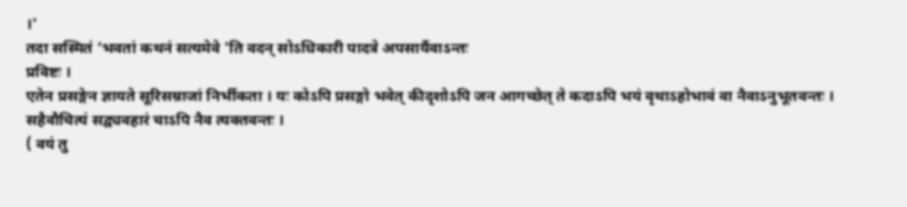।'
तदा सस्मितं ‘भवतां कथनं सत्यमेवे 'ति वदन् सोऽधिकारी पादत्रे अपसार्यैवाऽन्तः
प्रविष्टः ।
एतेन प्रसङ्गेन ज्ञायते सूरिसम्राजां निर्भीकता । यः कोऽपि प्रसङ्गो भवेत् कीदृशोऽपि जन आगच्छेत् ते कदाऽपि भयं वृथाऽहोभावं वा नैवाऽनुभूतवन्तः । सहैवौचित्यं सद्व्यवहारं चाऽपि नैव त्यक्तवन्तः ।
( वयं तु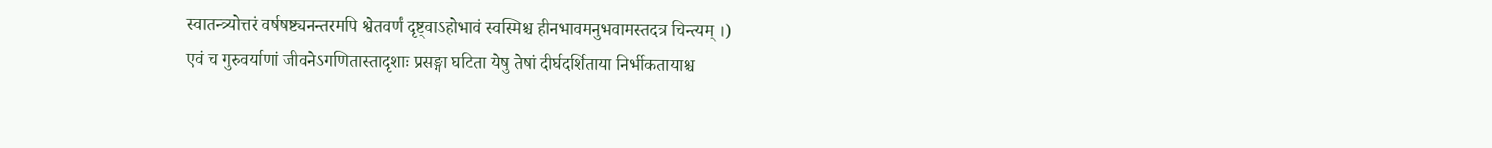स्वातन्त्र्योत्तरं वर्षषष्ट्यनन्तरमपि श्वेतवर्णं दृष्ट्वाऽहोभावं स्वस्मिश्च हीनभावमनुभवामस्तदत्र चिन्त्यम् ।)
एवं च गुरुवर्याणां जीवनेऽगणितास्तादृशाः प्रसङ्गा घटिता येषु तेषां दीर्घदर्शिताया निर्भीकतायाश्च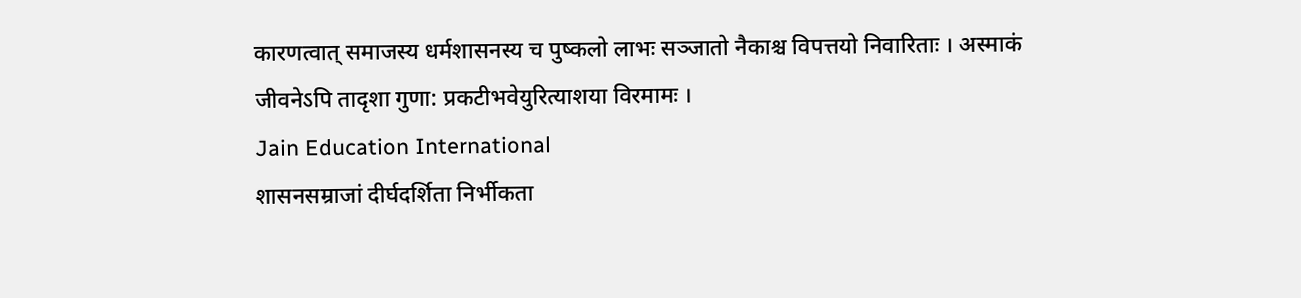कारणत्वात् समाजस्य धर्मशासनस्य च पुष्कलो लाभः सञ्जातो नैकाश्च विपत्तयो निवारिताः । अस्माकं जीवनेऽपि तादृशा गुणा: प्रकटीभवेयुरित्याशया विरमामः ।
Jain Education International
शासनसम्राजां दीर्घदर्शिता निर्भीकता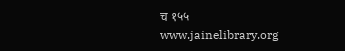च १५५
www.jainelibrary.org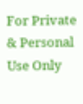For Private & Personal Use Only